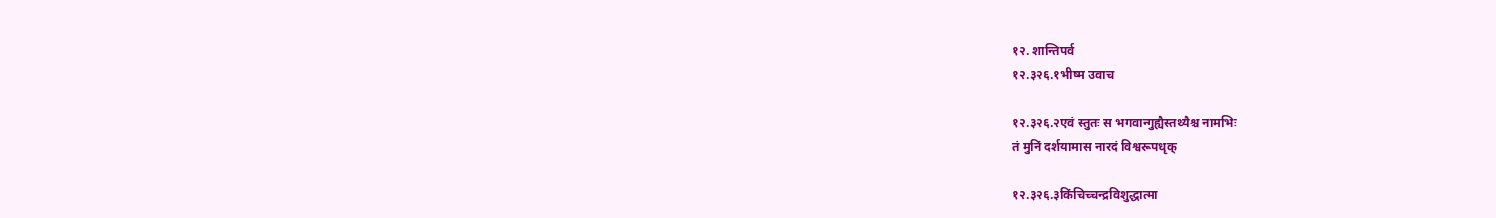१२. शान्तिपर्व
१२.३२६.१भीष्म उवाच

१२.३२६.२एवं स्तुतः स भगवान्गुह्यैस्तथ्यैश्च नामभिः
तं मुनिं दर्शयामास नारदं विश्वरूपधृक्

१२.३२६.३किंचिच्चन्द्रविशुद्धात्मा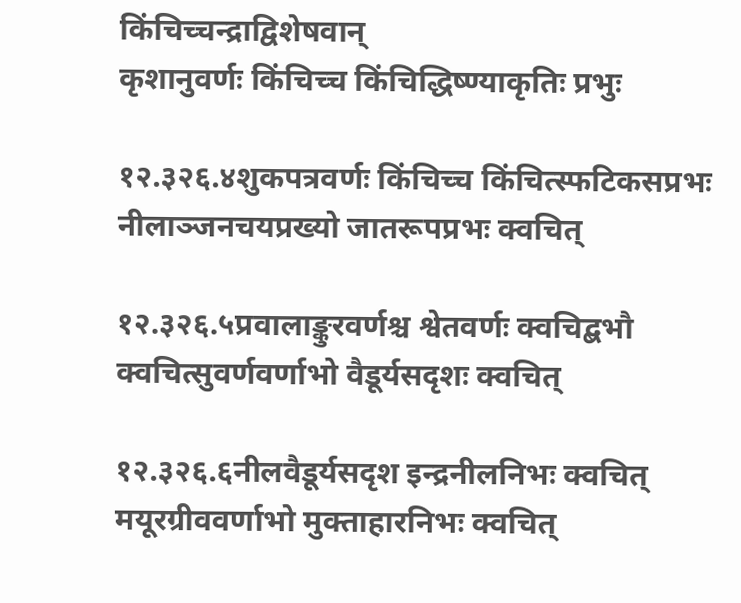किंचिच्चन्द्राद्विशेषवान्
कृशानुवर्णः किंचिच्च किंचिद्धिष्ण्याकृतिः प्रभुः

१२.३२६.४शुकपत्रवर्णः किंचिच्च किंचित्स्फटिकसप्रभः
नीलाञ्जनचयप्रख्यो जातरूपप्रभः क्वचित्

१२.३२६.५प्रवालाङ्कुरवर्णश्च श्वेतवर्णः क्वचिद्बभौ
क्वचित्सुवर्णवर्णाभो वैडूर्यसदृशः क्वचित्

१२.३२६.६नीलवैडूर्यसदृश इन्द्रनीलनिभः क्वचित्
मयूरग्रीववर्णाभो मुक्ताहारनिभः क्वचित्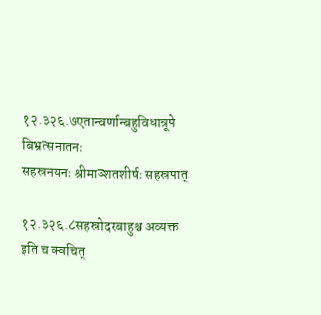१२.३२६.७एतान्वर्णान्बहुविधान्रूपे बिभ्रत्सनातनः
सहस्रनयनः श्रीमाञ्शतशीर्षः सहस्रपात्

१२.३२६.८सहस्रोदरबाहुश्च अव्यक्त इति च क्वचित्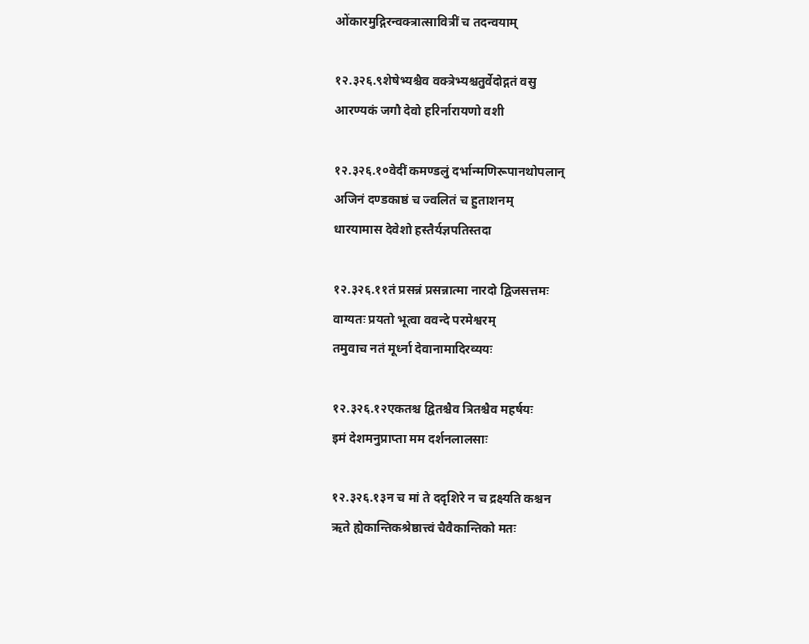ओंकारमुद्गिरन्वक्त्रात्सावित्रीं च तदन्वयाम्

१२.३२६.९शेषेभ्यश्चैव वक्त्रेभ्यश्चतुर्वेदोद्गतं वसु
आरण्यकं जगौ देवो हरिर्नारायणो वशी

१२.३२६.१०वेदीं कमण्डलुं दर्भान्मणिरूपानथोपलान्
अजिनं दण्डकाष्ठं च ज्वलितं च हुताशनम्
धारयामास देवेशो हस्तैर्यज्ञपतिस्तदा

१२.३२६.११तं प्रसन्नं प्रसन्नात्मा नारदो द्विजसत्तमः
वाग्यतः प्रयतो भूत्वा ववन्दे परमेश्वरम्
तमुवाच नतं मूर्ध्ना देवानामादिरव्ययः

१२.३२६.१२एकतश्च द्वितश्चैव त्रितश्चैव महर्षयः
इमं देशमनुप्राप्ता मम दर्शनलालसाः

१२.३२६.१३न च मां ते ददृशिरे न च द्रक्ष्यति कश्चन
ऋते ह्येकान्तिकश्रेष्ठात्त्वं चैवैकान्तिको मतः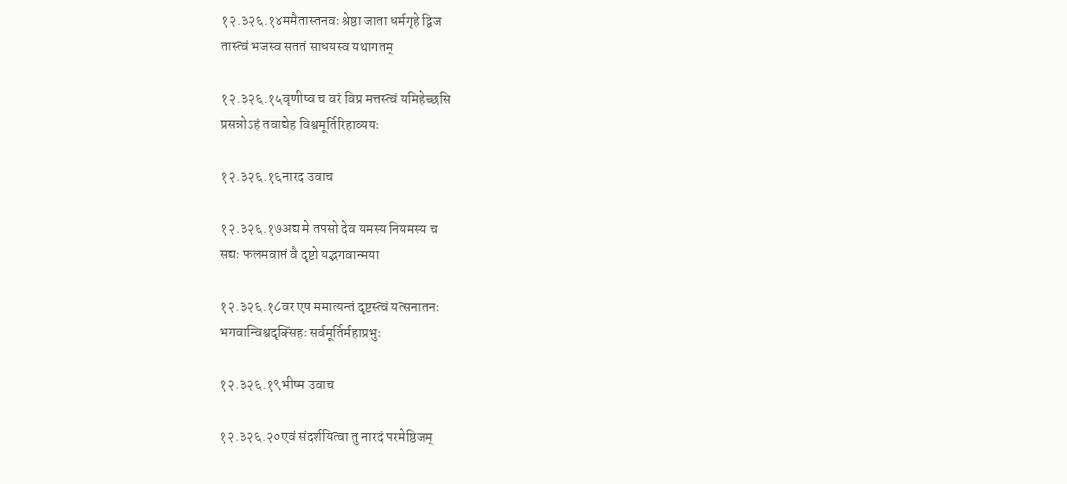१२.३२६.१४ममैतास्तनवः श्रेष्ठा जाता धर्मगृहे द्विज
तास्त्वं भजस्व सततं साधयस्व यथागतम्

१२.३२६.१५वृणीष्व च वरं विप्र मत्तस्त्वं यमिहेच्छसि
प्रसन्नोऽहं तवाद्येह विश्वमूर्तिरिहाव्ययः

१२.३२६.१६नारद उवाच

१२.३२६.१७अद्य मे तपसो देव यमस्य नियमस्य च
सद्यः फलमवाप्तं वै दृष्टो यद्भगवान्मया

१२.३२६.१८वर एष ममात्यन्तं दृष्टस्त्वं यत्सनातनः
भगवान्विश्वदृक्सिंहः सर्वमूर्तिर्महाप्रभुः

१२.३२६.१९भीष्म उवाच

१२.३२६.२०एवं संदर्शयित्वा तु नारदं परमेष्ठिजम्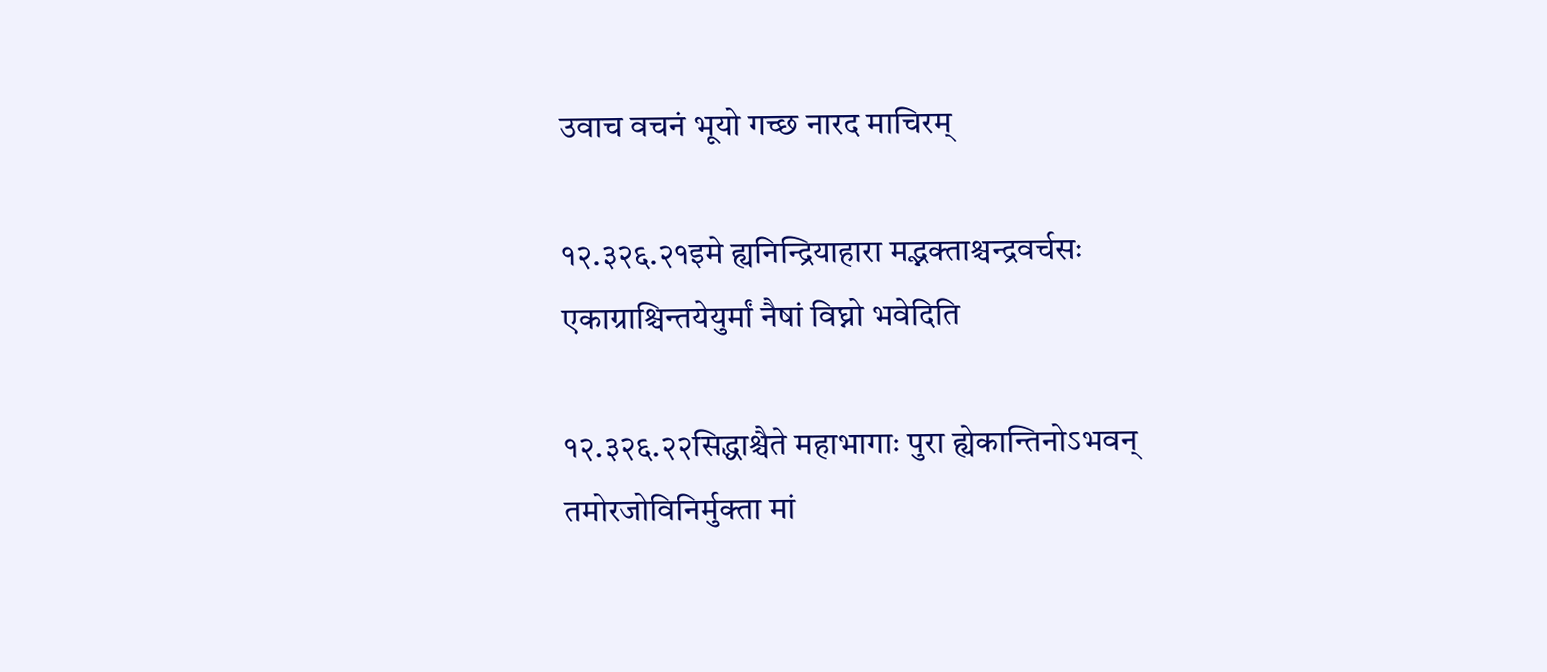उवाच वचनं भूयो गच्छ नारद माचिरम्

१२.३२६.२१इमे ह्यनिन्द्रियाहारा मद्भक्ताश्चन्द्रवर्चसः
एकाग्राश्चिन्तयेयुर्मां नैषां विघ्नो भवेदिति

१२.३२६.२२सिद्धाश्चैते महाभागाः पुरा ह्येकान्तिनोऽभवन्
तमोरजोविनिर्मुक्ता मां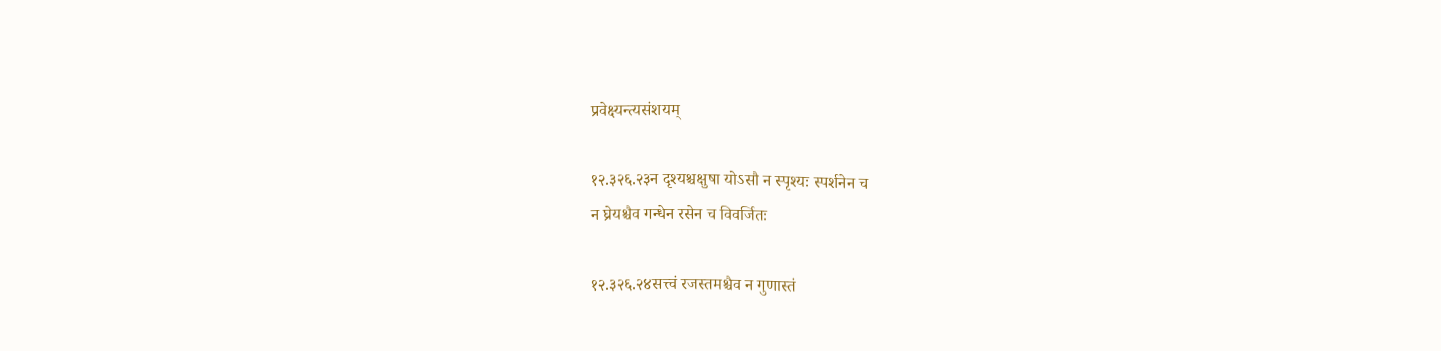प्रवेक्ष्यन्त्यसंशयम्

१२.३२६.२३न दृश्यश्चक्षुषा योऽसौ न स्पृश्यः स्पर्शनेन च
न घ्रेयश्चैव गन्धेन रसेन च विवर्जितः

१२.३२६.२४सत्त्वं रजस्तमश्चैव न गुणास्तं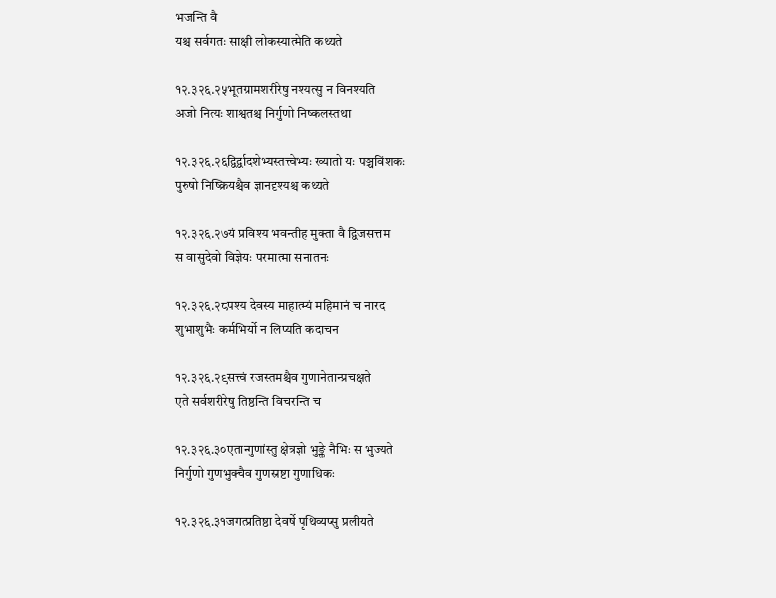भजन्ति वै
यश्च सर्वगतः साक्षी लोकस्यात्मेति कथ्यते

१२.३२६.२५भूतग्रामशरीरेषु नश्यत्सु न विनश्यति
अजो नित्यः शाश्वतश्च निर्गुणो निष्कलस्तथा

१२.३२६.२६द्विर्द्वादशेभ्यस्तत्त्वेभ्यः ख्यातो यः पञ्चविंशकः
पुरुषो निष्क्रियश्चैव ज्ञानदृश्यश्च कथ्यते

१२.३२६.२७यं प्रविश्य भवन्तीह मुक्ता वै द्विजसत्तम
स वासुदेवो विज्ञेयः परमात्मा सनातनः

१२.३२६.२८पश्य देवस्य माहात्म्यं महिमानं च नारद
शुभाशुभैः कर्मभिर्यो न लिप्यति कदाचन

१२.३२६.२९सत्त्वं रजस्तमश्चैव गुणानेतान्प्रचक्षते
एते सर्वशरीरेषु तिष्ठन्ति विचरन्ति च

१२.३२६.३०एतान्गुणांस्तु क्षेत्रज्ञो भुङ्क्ते नैभिः स भुज्यते
निर्गुणो गुणभुक्चैव गुणस्रष्टा गुणाधिकः

१२.३२६.३१जगत्प्रतिष्ठा देवर्षे पृथिव्यप्सु प्रलीयते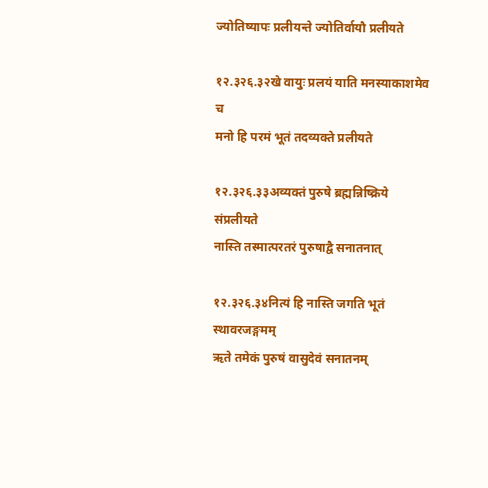ज्योतिष्यापः प्रलीयन्ते ज्योतिर्वायौ प्रलीयते

१२.३२६.३२खे वायुः प्रलयं याति मनस्याकाशमेव च
मनो हि परमं भूतं तदव्यक्ते प्रलीयते

१२.३२६.३३अव्यक्तं पुरुषे ब्रह्मन्निष्क्रिये संप्रलीयते
नास्ति तस्मात्परतरं पुरुषाद्वै सनातनात्

१२.३२६.३४नित्यं हि नास्ति जगति भूतं स्थावरजङ्गमम्
ऋते तमेकं पुरुषं वासुदेवं सनातनम्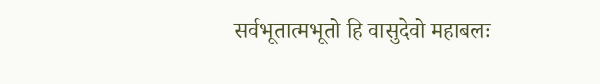सर्वभूतात्मभूतो हि वासुदेवो महाबलः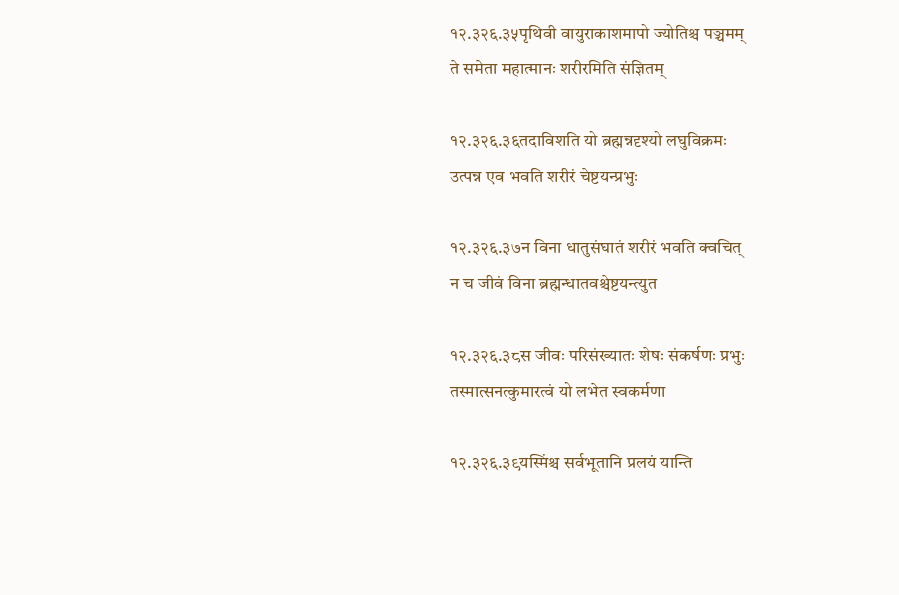१२.३२६.३५पृथिवी वायुराकाशमापो ज्योतिश्च पञ्चमम्
ते समेता महात्मानः शरीरमिति संज्ञितम्

१२.३२६.३६तदाविशति यो ब्रह्मन्नदृश्यो लघुविक्रमः
उत्पन्न एव भवति शरीरं चेष्टयन्प्रभुः

१२.३२६.३७न विना धातुसंघातं शरीरं भवति क्वचित्
न च जीवं विना ब्रह्मन्धातवश्चेष्टयन्त्युत

१२.३२६.३८स जीवः परिसंख्यातः शेषः संकर्षणः प्रभुः
तस्मात्सनत्कुमारत्वं यो लभेत स्वकर्मणा

१२.३२६.३९यस्मिंश्च सर्वभूतानि प्रलयं यान्ति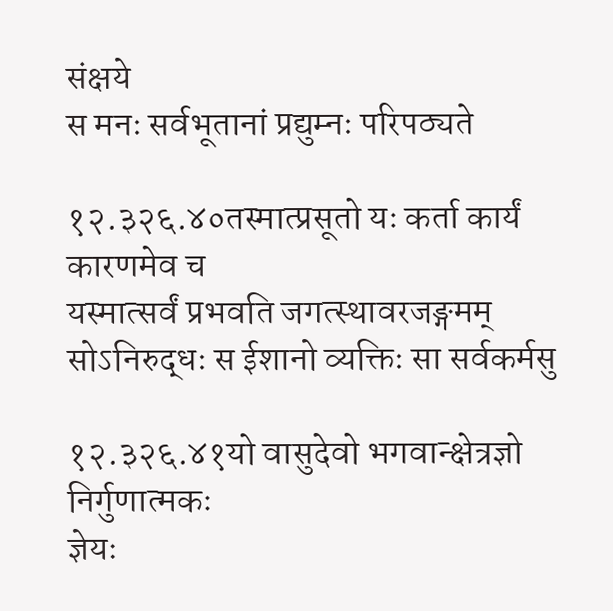संक्षये
स मनः सर्वभूतानां प्रद्युम्नः परिपठ्यते

१२.३२६.४०तस्मात्प्रसूतो यः कर्ता कार्यं कारणमेव च
यस्मात्सर्वं प्रभवति जगत्स्थावरजङ्गमम्
सोऽनिरुद्धः स ईशानो व्यक्तिः सा सर्वकर्मसु

१२.३२६.४१यो वासुदेवो भगवान्क्षेत्रज्ञो निर्गुणात्मकः
ज्ञेयः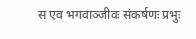स एव भगवाञ्जीवः संकर्षणः प्रभुः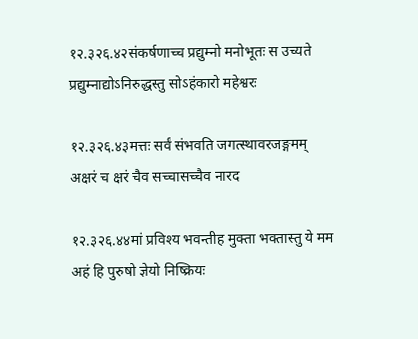१२.३२६.४२संकर्षणाच्च प्रद्युम्नो मनोभूतः स उच्यते
प्रद्युम्नाद्योऽनिरुद्धस्तु सोऽहंकारो महेश्वरः

१२.३२६.४३मत्तः सर्वं संभवति जगत्स्थावरजङ्गमम्
अक्षरं च क्षरं चैव सच्चासच्चैव नारद

१२.३२६.४४मां प्रविश्य भवन्तीह मुक्ता भक्तास्तु ये मम
अहं हि पुरुषो ज्ञेयो निष्क्रियः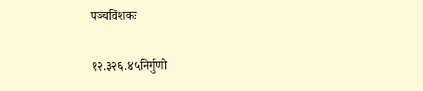पञ्चविंशकः

१२.३२६.४५निर्गुणो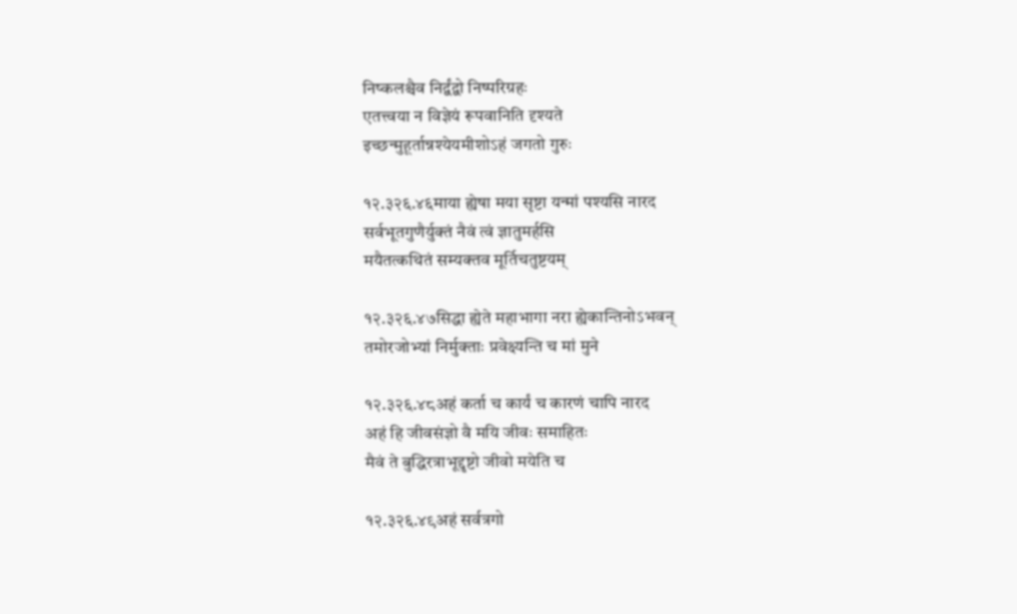निष्कलश्चैव निर्द्वंद्वो निष्परिग्रहः
एतत्त्वया न विज्ञेयं रूपवानिति दृश्यते
इच्छन्मुहूर्तान्नश्येयमीशोऽहं जगतो गुरुः

१२.३२६.४६माया ह्येषा मया सृष्टा यन्मां पश्यसि नारद
सर्वभूतगुणैर्युक्तं नैवं त्वं ज्ञातुमर्हसि
मयैतत्कथितं सम्यक्तव मूर्तिचतुष्टयम्

१२.३२६.४७सिद्धा ह्येते महाभागा नरा ह्येकान्तिनोऽभवन्
तमोरजोभ्यां निर्मुक्ताः प्रवेक्ष्यन्ति च मां मुने

१२.३२६.४८अहं कर्ता च कार्यं च कारणं चापि नारद
अहं हि जीवसंज्ञो वै मयि जीवः समाहितः
मैवं ते बुद्धिरत्राभूद्दृष्टो जीवो मयेति च

१२.३२६.४९अहं सर्वत्रगो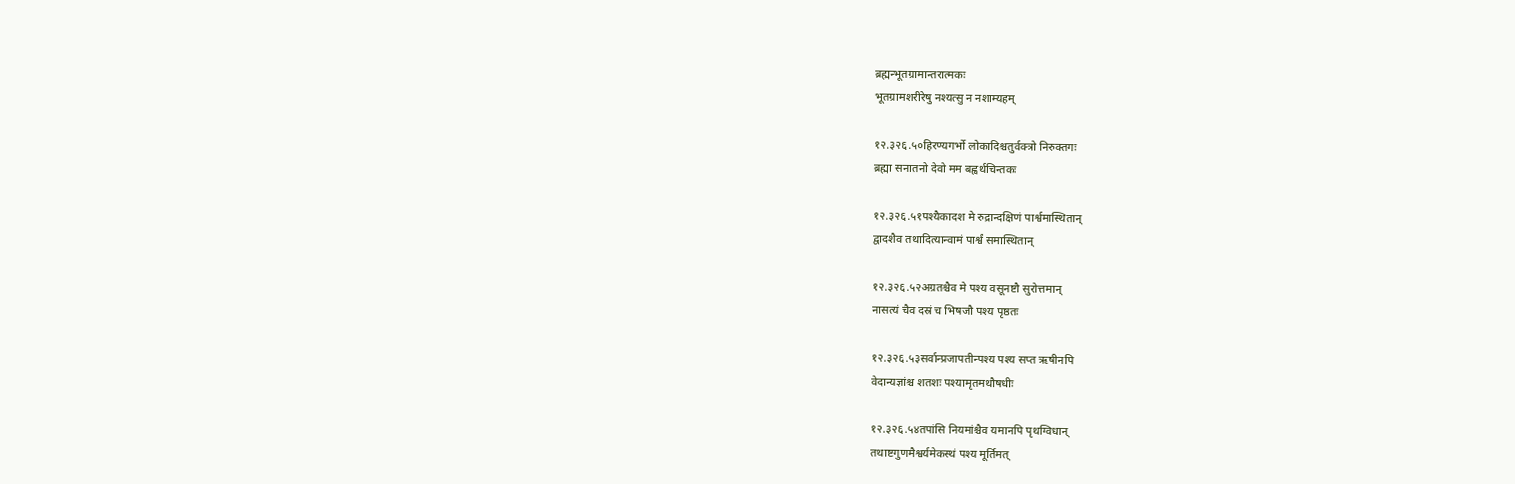ब्रह्मन्भूतग्रामान्तरात्मकः
भूतग्रामशरीरेषु नश्यत्सु न नशाम्यहम्

१२.३२६.५०हिरण्यगर्भो लोकादिश्चतुर्वक्त्रो निरुक्तगः
ब्रह्मा सनातनो देवो मम बह्वर्थचिन्तकः

१२.३२६.५१पश्यैकादश मे रुद्रान्दक्षिणं पार्श्वमास्थितान्
द्वादशैव तथादित्यान्वामं पार्श्वं समास्थितान्

१२.३२६.५२अग्रतश्चैव मे पश्य वसूनष्टौ सुरोत्तमान्
नासत्यं चैव दस्रं च भिषजौ पश्य पृष्ठतः

१२.३२६.५३सर्वान्प्रजापतीन्पश्य पश्य सप्त ऋषीनपि
वेदान्यज्ञांश्च शतशः पश्यामृतमथौषधीः

१२.३२६.५४तपांसि नियमांश्चैव यमानपि पृथग्विधान्
तथाष्टगुणमैश्वर्यमेकस्थं पश्य मूर्तिमत्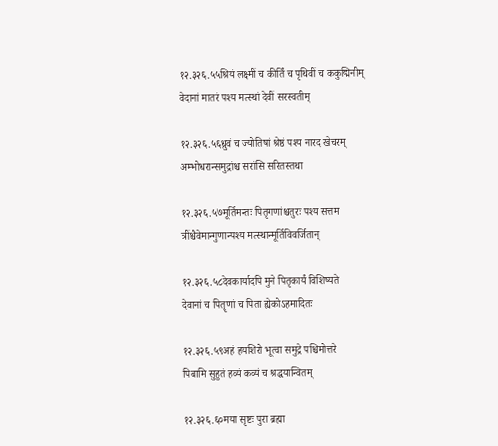१२.३२६.५५श्रियं लक्ष्मीं च कीर्तिं च पृथिवीं च ककुद्मिनीम्
वेदानां मातरं पश्य मत्स्थां देवीं सरस्वतीम्

१२.३२६.५६ध्रुवं च ज्योतिषां श्रेष्ठं पश्य नारद खेचरम्
अम्भोधरान्समुद्रांश्च सरांसि सरितस्तथा

१२.३२६.५७मूर्तिमन्तः पितृगणांश्चतुरः पश्य सत्तम
त्रींश्चैवेमान्गुणान्पश्य मत्स्थान्मूर्तिविवर्जितान्

१२.३२६.५८देवकार्यादपि मुने पितृकार्यं विशिष्यते
देवानां च पितॄणां च पिता ह्येकोऽहमादितः

१२.३२६.५९अहं हयशिरो भूत्वा समुद्रे पश्चिमोत्तरे
पिबामि सुहुतं हव्यं कव्यं च श्रद्धयान्वितम्

१२.३२६.६०मया सृष्टः पुरा ब्रह्मा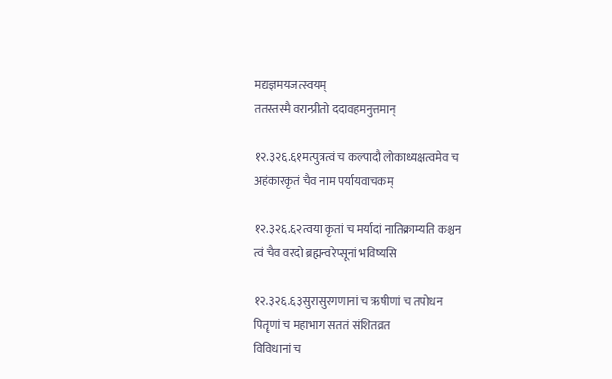मद्यज्ञमयजत्स्वयम्
ततस्तस्मै वरान्प्रीतो ददावहमनुत्तमान्

१२.३२६.६१मत्पुत्रत्वं च कल्पादौ लोकाध्यक्षत्वमेव च
अहंकारकृतं चैव नाम पर्यायवाचकम्

१२.३२६.६२त्वया कृतां च मर्यादां नातिक्राम्यति कश्चन
त्वं चैव वरदो ब्रह्मन्वरेप्सूनां भविष्यसि

१२.३२६.६३सुरासुरगणानां च ऋषीणां च तपोधन
पितॄणां च महाभाग सततं संशितव्रत
विविधानां च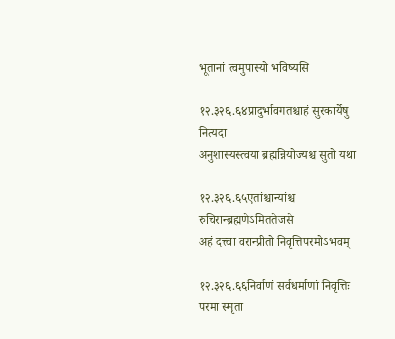भूतानां त्वमुपास्यो भविष्यसि

१२.३२६.६४प्रादुर्भावगतश्चाहं सुरकार्येषु नित्यदा
अनुशास्यस्त्वया ब्रह्मन्नियोज्यश्च सुतो यथा

१२.३२६.६५एतांश्चान्यांश्च रुचिरान्ब्रह्मणेऽमिततेजसे
अहं दत्त्वा वरान्प्रीतो निवृत्तिपरमोऽभवम्

१२.३२६.६६निर्वाणं सर्वधर्माणां निवृत्तिः परमा स्मृता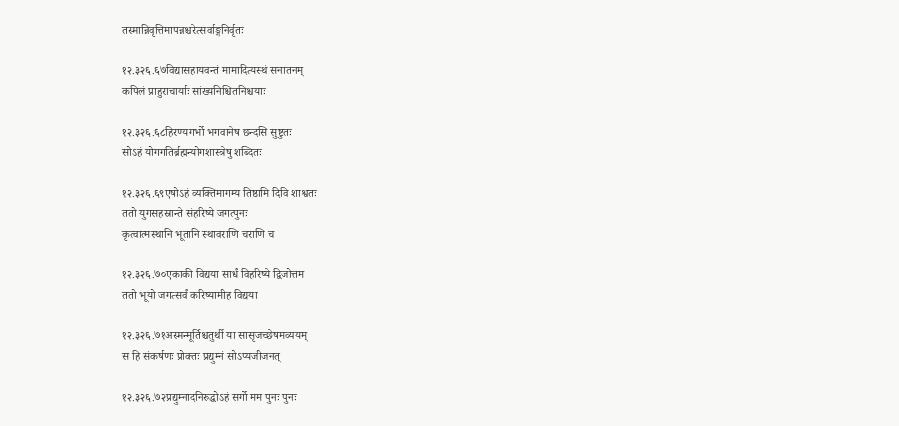तस्मान्निवृत्तिमापन्नश्चरेत्सर्वाङ्गनिर्वृतः

१२.३२६.६७विद्यासहायवन्तं मामादित्यस्थं सनातनम्
कपिलं प्राहुराचार्याः सांख्यनिश्चितनिश्चयाः

१२.३२६.६८हिरण्यगर्भो भगवानेष छन्दसि सुष्टुतः
सोऽहं योगगतिर्ब्रह्मन्योगशास्त्रेषु शब्दितः

१२.३२६.६९एषोऽहं व्यक्तिमागम्य तिष्ठामि दिवि शाश्वतः
ततो युगसहस्रान्ते संहरिष्ये जगत्पुनः
कृत्वात्मस्थानि भूतानि स्थावराणि चराणि च

१२.३२६.७०एकाकी विद्यया सार्धं विहरिष्ये द्विजोत्तम
ततो भूयो जगत्सर्वं करिष्यामीह विद्यया

१२.३२६.७१अस्मन्मूर्तिश्चतुर्थी या सासृजच्छेषमव्ययम्
स हि संकर्षणः प्रोक्तः प्रद्युम्नं सोऽप्यजीजनत्

१२.३२६.७२प्रद्युम्नादनिरुद्धोऽहं सर्गो मम पुनः पुनः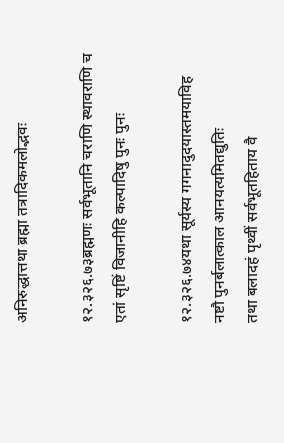अनिरुद्धात्तथा ब्रह्मा तत्रादिकमलोद्भवः

१२.३२६.७३ब्रह्मणः सर्वभूतानि चराणि स्थावराणि च
एतां सृष्टिं विजानीहि कल्पादिषु पुनः पुनः

१२.३२६.७४यथा सूर्यस्य गगनादुदयास्तमयाविह
नष्टौ पुनर्बलात्काल आनयत्यमितद्युतिः
तथा बलादहं पृथ्वीं सर्वभूतहिताय वै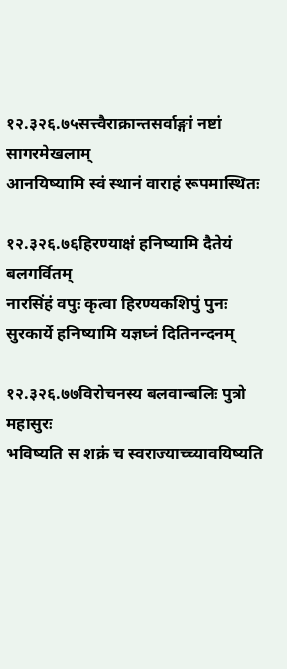१२.३२६.७५सत्त्वैराक्रान्तसर्वाङ्गां नष्टां सागरमेखलाम्
आनयिष्यामि स्वं स्थानं वाराहं रूपमास्थितः

१२.३२६.७६हिरण्याक्षं हनिष्यामि दैतेयं बलगर्वितम्
नारसिंहं वपुः कृत्वा हिरण्यकशिपुं पुनः
सुरकार्ये हनिष्यामि यज्ञघ्नं दितिनन्दनम्

१२.३२६.७७विरोचनस्य बलवान्बलिः पुत्रो महासुरः
भविष्यति स शक्रं च स्वराज्याच्च्यावयिष्यति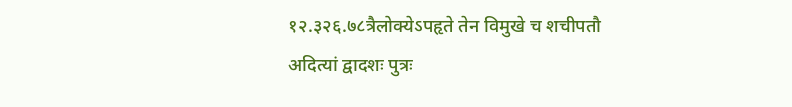१२.३२६.७८त्रैलोक्येऽपहृते तेन विमुखे च शचीपतौ
अदित्यां द्वादशः पुत्रः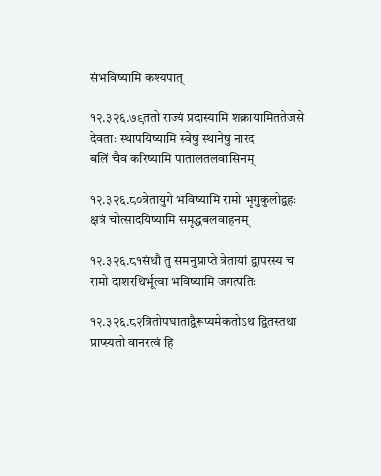संभविष्यामि कश्यपात्

१२.३२६.७९ततो राज्यं प्रदास्यामि शक्रायामिततेजसे
देवताः स्थापयिष्यामि स्वेषु स्थानेषु नारद
बलिं चैव करिष्यामि पातालतलवासिनम्

१२.३२६.८०त्रेतायुगे भविष्यामि रामो भृगुकुलोद्वहः
क्षत्रं चोत्सादयिष्यामि समृद्धबलवाहनम्

१२.३२६.८१संधौ तु समनुप्राप्ते त्रेतायां द्वापरस्य च
रामो दाशरथिर्भूत्वा भविष्यामि जगत्पतिः

१२.३२६.८२त्रितोपघाताद्वैरूप्यमेकतोऽथ द्वितस्तथा
प्राप्स्यतो वानरत्वं हि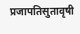प्रजापतिसुतावृषी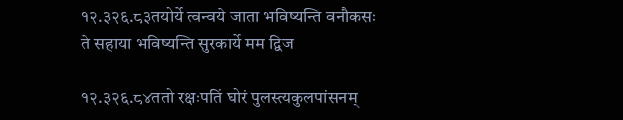१२.३२६.८३तयोर्ये त्वन्वये जाता भविष्यन्ति वनौकसः
ते सहाया भविष्यन्ति सुरकार्ये मम द्विज

१२.३२६.८४ततो रक्षःपतिं घोरं पुलस्त्यकुलपांसनम्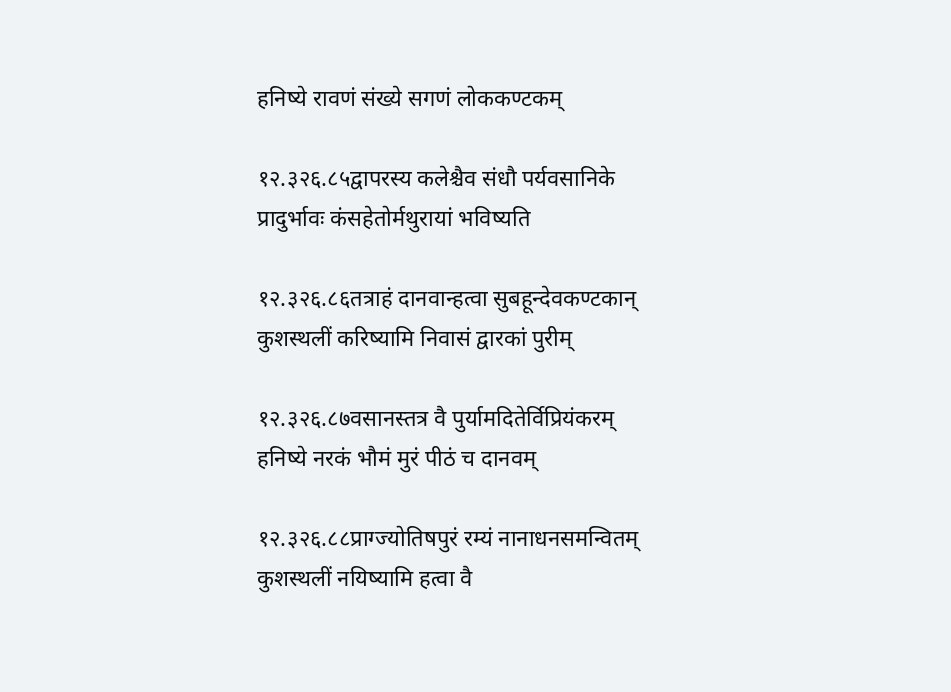हनिष्ये रावणं संख्ये सगणं लोककण्टकम्

१२.३२६.८५द्वापरस्य कलेश्चैव संधौ पर्यवसानिके
प्रादुर्भावः कंसहेतोर्मथुरायां भविष्यति

१२.३२६.८६तत्राहं दानवान्हत्वा सुबहून्देवकण्टकान्
कुशस्थलीं करिष्यामि निवासं द्वारकां पुरीम्

१२.३२६.८७वसानस्तत्र वै पुर्यामदितेर्विप्रियंकरम्
हनिष्ये नरकं भौमं मुरं पीठं च दानवम्

१२.३२६.८८प्राग्ज्योतिषपुरं रम्यं नानाधनसमन्वितम्
कुशस्थलीं नयिष्यामि हत्वा वै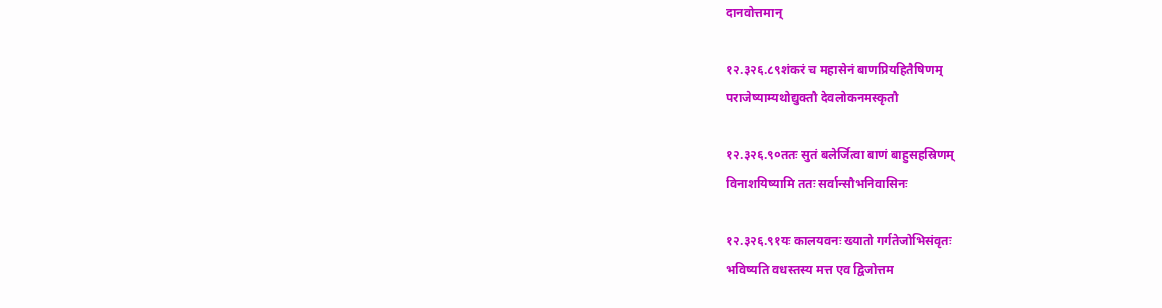दानवोत्तमान्

१२.३२६.८९शंकरं च महासेनं बाणप्रियहितैषिणम्
पराजेष्याम्यथोद्युक्तौ देवलोकनमस्कृतौ

१२.३२६.९०ततः सुतं बलेर्जित्वा बाणं बाहुसहस्रिणम्
विनाशयिष्यामि ततः सर्वान्सौभनिवासिनः

१२.३२६.९१यः कालयवनः ख्यातो गर्गतेजोभिसंवृतः
भविष्यति वधस्तस्य मत्त एव द्विजोत्तम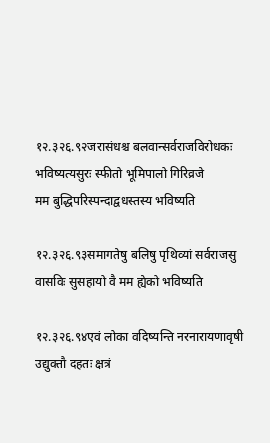१२.३२६.९२जरासंधश्च बलवान्सर्वराजविरोधकः
भविष्यत्यसुरः स्फीतो भूमिपालो गिरिव्रजे
मम बुद्धिपरिस्पन्दाद्वधस्तस्य भविष्यति

१२.३२६.९३समागतेषु बलिषु पृथिव्यां सर्वराजसु
वासविः सुसहायो वै मम ह्येको भविष्यति

१२.३२६.९४एवं लोका वदिष्यन्ति नरनारायणावृषी
उद्युक्तौ दहतः क्षत्रं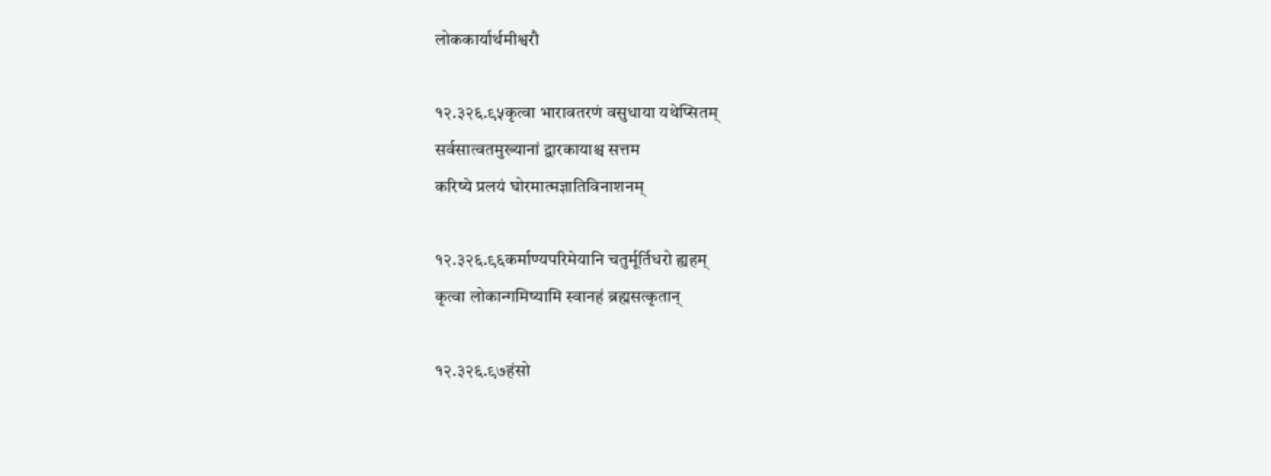लोककार्यार्थमीश्वरौ

१२.३२६.९५कृत्वा भारावतरणं वसुधाया यथेप्सितम्
सर्वसात्वतमुख्यानां द्वारकायाश्च सत्तम
करिष्ये प्रलयं घोरमात्मज्ञातिविनाशनम्

१२.३२६.९६कर्माण्यपरिमेयानि चतुर्मूर्तिधरो ह्यहम्
कृत्वा लोकान्गमिष्यामि स्वानहं ब्रह्मसत्कृतान्

१२.३२६.९७हंसो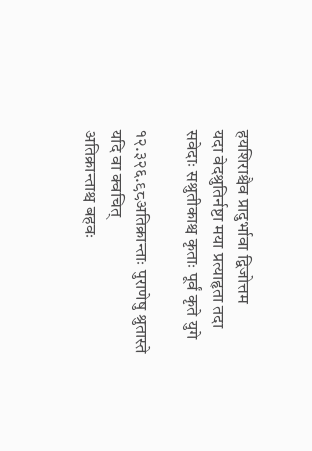हयशिराश्चैव प्रादुर्भावा द्विजोत्तम
यदा वेदश्रुतिर्नष्टा मया प्रत्याहृता तदा
सवेदाः सश्रुतीकाश्च कृताः पूर्वं कृते युगे

१२.३२६.९८अतिक्रान्ताः पुराणेषु श्रुतास्ते यदि वा क्वचित्
अतिक्रान्ताश्च बहवः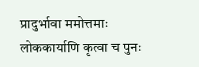प्रादुर्भावा ममोत्तमाः
लोककार्याणि कृत्वा च पुनः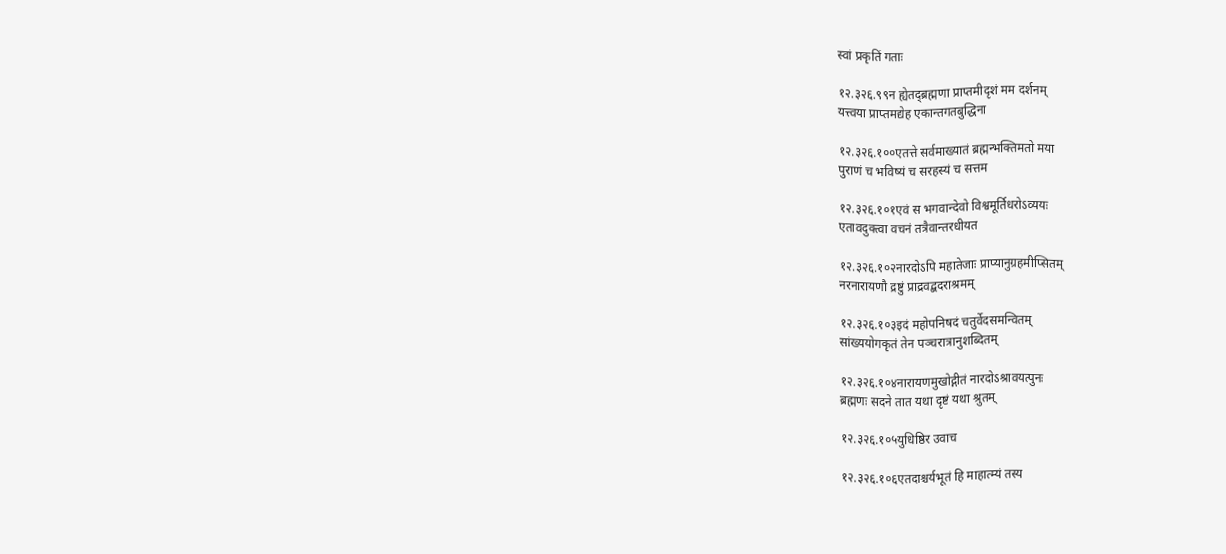स्वां प्रकृतिं गताः

१२.३२६.९९न ह्येतद्ब्रह्मणा प्राप्तमीदृशं मम दर्शनम्
यत्त्वया प्राप्तमद्येह एकान्तगतबुद्धिना

१२.३२६.१००एतत्ते सर्वमाख्यातं ब्रह्मन्भक्तिमतो मया
पुराणं च भविष्यं च सरहस्यं च सत्तम

१२.३२६.१०१एवं स भगवान्देवो विश्वमूर्तिधरोऽव्ययः
एतावदुक्त्वा वचनं तत्रैवान्तरधीयत

१२.३२६.१०२नारदोऽपि महातेजाः प्राप्यानुग्रहमीप्सितम्
नरनारायणौ द्रष्टुं प्राद्रवद्बदराश्रमम्

१२.३२६.१०३इदं महोपनिषदं चतुर्वेदसमन्वितम्
सांख्ययोगकृतं तेन पञ्चरात्रानुशब्दितम्

१२.३२६.१०४नारायणमुखोद्गीतं नारदोऽश्रावयत्पुनः
ब्रह्मणः सदने तात यथा दृष्टं यथा श्रुतम्

१२.३२६.१०५युधिष्ठिर उवाच

१२.३२६.१०६एतदाश्चर्यभूतं हि माहात्म्यं तस्य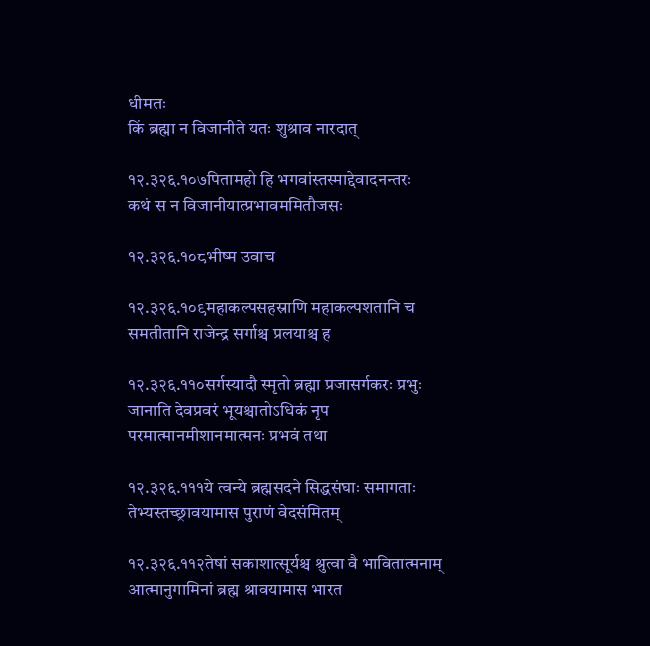धीमतः
किं ब्रह्मा न विजानीते यतः शुश्राव नारदात्

१२.३२६.१०७पितामहो हि भगवांस्तस्माद्देवादनन्तरः
कथं स न विजानीयात्प्रभावममितौजसः

१२.३२६.१०८भीष्म उवाच

१२.३२६.१०९महाकल्पसहस्राणि महाकल्पशतानि च
समतीतानि राजेन्द्र सर्गाश्च प्रलयाश्च ह

१२.३२६.११०सर्गस्यादौ स्मृतो ब्रह्मा प्रजासर्गकरः प्रभुः
जानाति देवप्रवरं भूयश्चातोऽधिकं नृप
परमात्मानमीशानमात्मनः प्रभवं तथा

१२.३२६.१११ये त्वन्ये ब्रह्मसदने सिद्धसंघाः समागताः
तेभ्यस्तच्छ्रावयामास पुराणं वेदसंमितम्

१२.३२६.११२तेषां सकाशात्सूर्यश्च श्रुत्वा वै भावितात्मनाम्
आत्मानुगामिनां ब्रह्म श्रावयामास भारत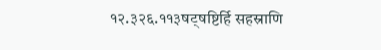१२.३२६.११३षट्षष्टिर्हि सहस्राणि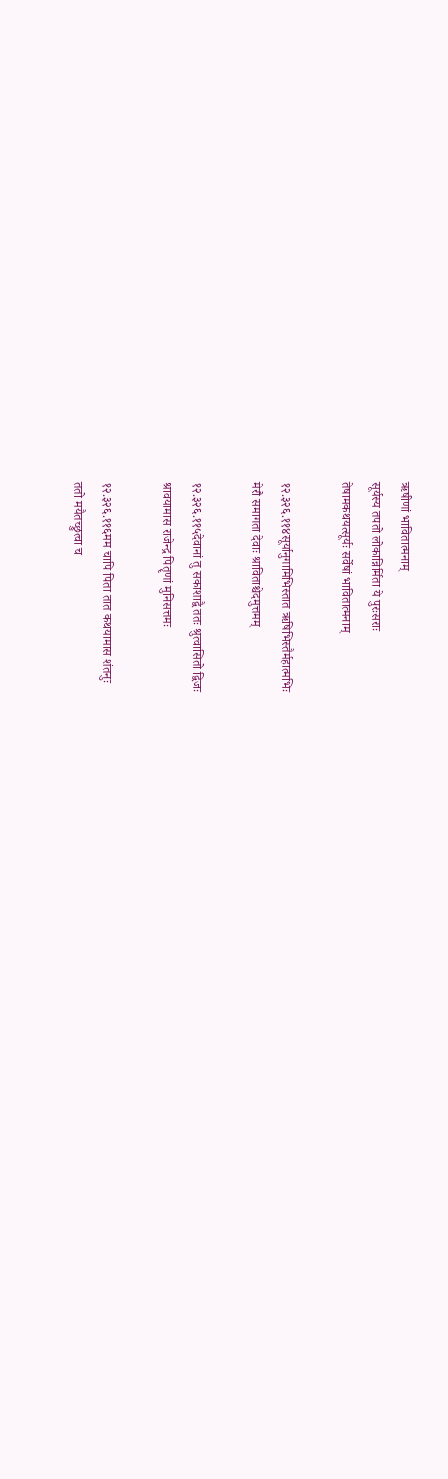ऋषीणां भावितात्मनाम्
सूर्यस्य तपतो लोकान्निर्मिता ये पुरःसराः
तेषामकथयत्सूर्यः सर्वेषां भावितात्मनाम्

१२.३२६.११४सूर्यानुगामिभिस्तात ऋषिभिस्तैर्महात्मभिः
मेरौ समागता देवाः श्राविताश्चेदमुत्तमम्

१२.३२६.११५देवानां तु सकाशाद्वै ततः श्रुत्वासितो द्विजः
श्रावयामास राजेन्द्र पितॄणां मुनिसत्तमः

१२.३२६.११६मम चापि पिता तात कथयामास शंतनुः
ततो मयैतच्छ्रुत्वा च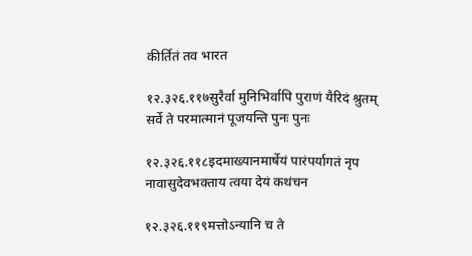कीर्तितं तव भारत

१२.३२६.११७सुरैर्वा मुनिभिर्वापि पुराणं यैरिदं श्रुतम्
सर्वे ते परमात्मानं पूजयन्ति पुनः पुनः

१२.३२६.११८इदमाख्यानमार्षेयं पारंपर्यागतं नृप
नावासुदेवभक्ताय त्वया देयं कथंचन

१२.३२६.११९मत्तोऽन्यानि च ते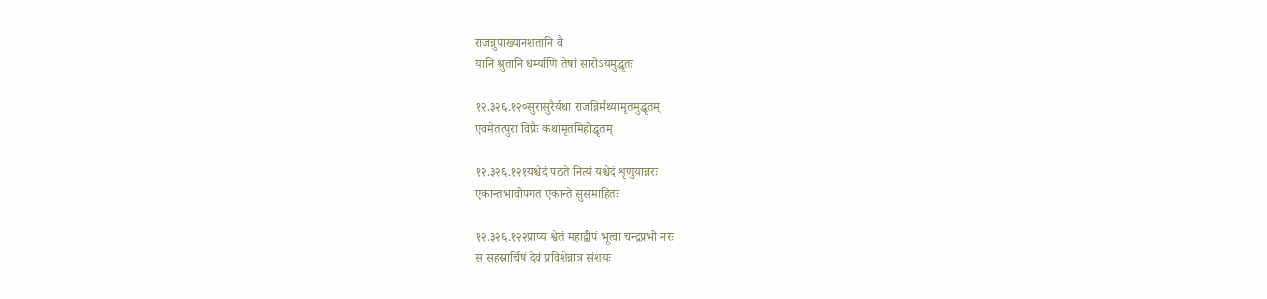राजन्नुपाख्यानशतानि वै
यानि श्रुतानि धर्म्याणि तेषां सारोऽयमुद्धृतः

१२.३२६.१२०सुरासुरैर्यथा राजन्निर्मथ्यामृतमुद्धृतम्
एवमेतत्पुरा विप्रैः कथामृतमिहोद्धृतम्

१२.३२६.१२१यश्चेदं पठते नित्यं यश्चेदं शृणुयान्नरः
एकान्तभावोपगत एकान्ते सुसमाहितः

१२.३२६.१२२प्राप्य श्वेतं महाद्वीपं भूत्वा चन्द्रप्रभो नरः
स सहस्रार्चिषं देवं प्रविशेन्नात्र संशयः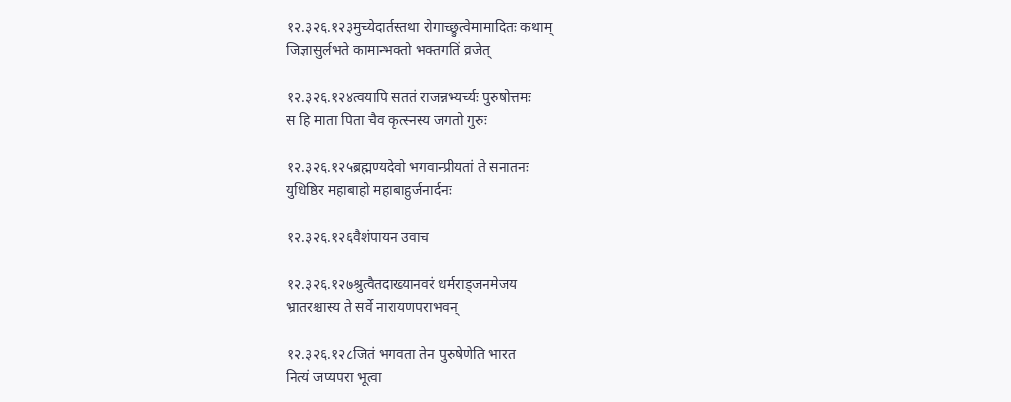१२.३२६.१२३मुच्येदार्तस्तथा रोगाच्छ्रुत्वेमामादितः कथाम्
जिज्ञासुर्लभते कामान्भक्तो भक्तगतिं व्रजेत्

१२.३२६.१२४त्वयापि सततं राजन्नभ्यर्च्यः पुरुषोत्तमः
स हि माता पिता चैव कृत्स्नस्य जगतो गुरुः

१२.३२६.१२५ब्रह्मण्यदेवो भगवान्प्रीयतां ते सनातनः
युधिष्ठिर महाबाहो महाबाहुर्जनार्दनः

१२.३२६.१२६वैशंपायन उवाच

१२.३२६.१२७श्रुत्वैतदाख्यानवरं धर्मराड्जनमेजय
भ्रातरश्चास्य ते सर्वे नारायणपराभवन्

१२.३२६.१२८जितं भगवता तेन पुरुषेणेति भारत
नित्यं जप्यपरा भूत्वा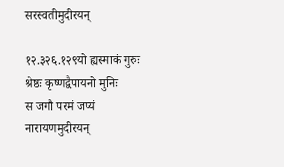सरस्वतीमुदीरयन्

१२.३२६.१२९यो ह्यस्माकं गुरुः श्रेष्ठः कृष्णद्वैपायनो मुनिः
स जगौ परमं जप्यं नारायणमुदीरयन्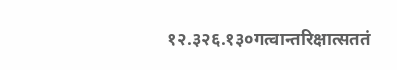१२.३२६.१३०गत्वान्तरिक्षात्सततं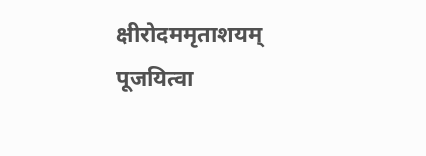क्षीरोदममृताशयम्
पूजयित्वा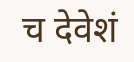च देवेशं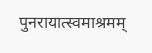पुनरायात्स्वमाश्रमम्